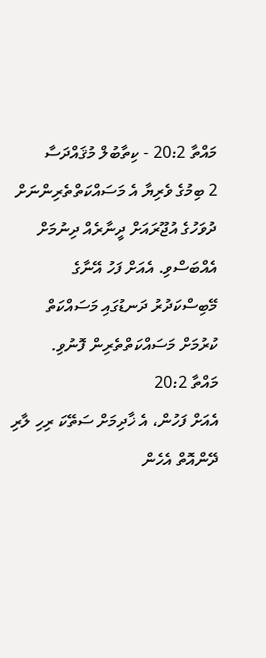މައްތާ 20:2 - ކިތާބުލް މުޤައްދަސާ
2 ބިމުގެ ވެރިޔާ އެ މަސައްކަތްތެރިންނަށް ދުވަހުގެ އުޖޫރައަށް ދީނާރެއް ދިނުމަށް އެއްބަސްވި. އެއަށް ފަހު އޭނާގެ މޭބިސްކަދުރު ދަނޑުގައި މަސައްކަތް ކުރުމަށް މަސައްކަތްތެރިން ފޮނުވި.
މައްތާ 20:2
އެއަށް ފަހުން، އެ ޚާދިމަށް ސަތޭކަ ރިހި ލާރި ދޭންއޮތް އެހެން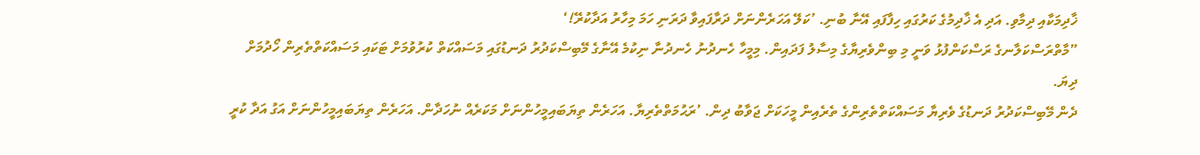ޚާދިމަކާއި ދިމާވި. އަދި އެ ޚާދިމުގެ ކަރުގައި ހިފާފައި އޭނާ ބުނި. ’ކަލޭ އަހަރެންނަށް ދަރާފައިވާ ދަރަނި ހަމަ މިހާރު އަދާކުރޭ!‘
”މާތްރަސްކަލާނގެ ރަސްކަންފުޅު ވަނީ މި ބިންވެރިޔާގެ މިސާލު ފަދައިން. މިމީހާ ހެނދުނު ހެނދުނާ ނިކުމެ އޭނާގެ މޭބިސްކަދުރު ދަނޑުގައި މަސައްކަތް ކުރުވުމަށް ޓަކައި މަސައްކަތްތެރިން ހޯދުމަށް ދިޔަ.
ދެން މޭބިސްކަދުރު ދަނޑުގެ ވެރިޔާ މަސައްކަތްތެރިންގެ ތެރެއިން މީހަކަށް ޖަވާބު ދިން. ’ރަޙުމަތްތެރިޔާ. އަހަރެން ތިޔަބައިމީހުންނަށް މަކަރެއް ނުހަދާން. އަހަރެން ތިޔަބައިމީހުންނަށް އަގު އަދާ ކުރީ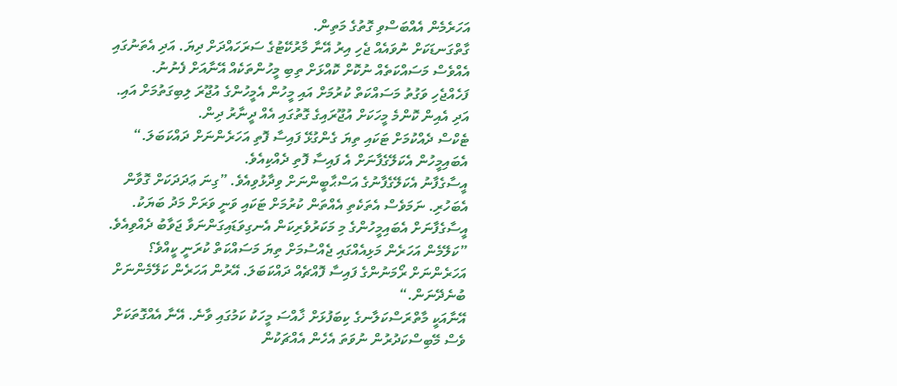އަހަރެމެން އެއްބަސްވި ގޮތުގެ މަތިން.
ގާތްގަނޑަކަށް ނުވައެއް ޖެހި އިރު އޭނާ މާރުކޭޓުގެ ސަރަހައްދަށް ދިޔަ. އަދި އެތަނުގައި އެއްވެސް މަސައްކަތެއް ނުކޮށް ކޮއްޅަށް ތިބި މީހުންތަކެއް އޭނާއަށް ފެނުނު.
ފަހެއްޖެހި ވަގުތު މަސައްކަތް ކުރުމަށް އައި މީހުން އެމީހުންގެ އުޖޫރަ ލިބިގަތުމަށް އައި. އަދި އެއިން ކޮންމެ މީހަކަށް އުޖޫރައިގެ ގޮތުގައި އެއް ދީނާރު ދިން.
ޓެކްސް ދެއްކުމަށް ޓަކައި ތިޔަ ގެންގުޅޭ ފައިސާ ފޮތި އަހަރެންނަށް ދައްކަބަލަ.“ އެބައިމީހުން އެކަލޭގެފާނަށް އެ ފައިސާ ފޮތި ދެއްކިއެވެ.
އީސާގެފާނު އެކަލޭގެފާނުގެ އަސްޙާބީންނަށް ވިދާޅުވިއެވެ. ”ގިނަ ޢަދަދަކަށް ގޮވާން އެބަހުރި. ނަމަވެސް އެތަކެތި އެއްތަން ކުރުމަށް ޓަކައި ވަނީ ވަރަށް މަދު ބަޔަކު.
އީސާގެފާނަށް އެބައިމީހުންގެ މި މަކަރުވެރިކަން އެނގިވަޑައިގަންނަވާ ޖަވާބު ދެއްވިއެވެ. ”ކަލޭމެން އަހަރެން މަޅިއެއްގައި ޖެއްސުމަށް ތިޔަ މަސައްކަތް ކުރަނީ ކީއްވެ؟ އަހަރެންނަށް ރޯމަނުންގެ ފައިސާ ފޮއްޗެއް ދައްކަބަލަ. އޭރުން އަހަރެން ކަލޭމެންނަށް ބުނެދޭނަން.“
އޭނާއަކީ މާތްރަސްކަލާނގެ ކިބަފުޅަށް ޚާއްސަ މީހަކު ކަމުގައި ވާނެ. އޭނާ އެއްގޮތަކަށް ވެސް މޭބިސްކަދުރުން ނުވަތަ އެހެން އެއްޗަކުން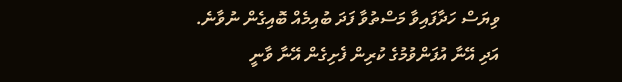ވިޔަސް ހަދާފައިވާ މަސްތުވާ ފަދަ ބުއިމެއް ބޮއިގެން ނުވާނެ. އަދި އޭނާ އުފަންވުމުގެ ކުރިން ފެށިގެން އޭނާ ވާނީ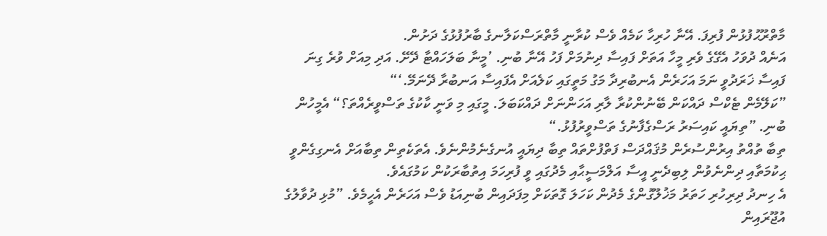މާތްރޫޙުފުޅުން ފުރިފަ. އޭނާ ހުރިހާ ކަމެއް ވެސް ކުރާނީ މާތްރަސްކަލާނގެ ބާރުފުޅުގެ ދަށުން.
އަނެއް ދުވަހު އެގޭގެ ވެރި މީހާ އަތަށް ފައިސާ ދިނުމަށް ފަހު އޭނާ ބުނި. ’މީނާ ބަލަހައްޓާ ދޭށޭ. އަދި މިއަށް ވުރެ ގިނަ ފައިސާ ޚަރަދުވީ ނަމަ އަހަރެން އެނބުރިދާ މަގު މަތީގައި ކަލެއަށް އެފައިސާ އަނބުރާ ދޭނަމޭ.‘“
”ކަލޭމެން ޓެކްސް ދައްކަން ބޭނުންކުރާ ލާރި އަހަންނަށް ދައްކަބަލަ. މީގައި މި ވަނީ ކާކުގެ ތަސްވީރެއްތަ؟“ އެމީހުން ބުނި. ”ތިޔައީ ކައިސަރު ރަސްގެފާނުގެ ތަސްވީރުފުޅު.“
ތިބާ ތުއްތު އިރުންސުރެން މުޤައްދަސް ފަތްފުށްތައް ތިބާ ދިޔައީ އުނގެނެމުންނެވެ. އެތަކެތިން ތިބާއަށް އެނގިގެންވީ ޙިކުމަތާއި ދިންނެވުން ލިބިދެނީ އީސާ އަލްމަސީޙާއި މެދުގައި ވީ ފުރިހަމަ އިތުބާރަކުން ކަމުގައެވެ.
އެ ހިނދު ދިރިހުރި ހަތަރު މަޚުލޫގުންގެ މެދުން ކަހަލަ ގޮތަކަށް މިފަދައިން ބުނިއަޑު ވެސް އަހަރެން އެހީމެވެ. ”މުޅި ދުވާލުގެ އުޖޫރައިން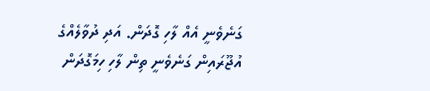ގަނެވެނީ އެއް ލާހި ގޮދަން. އަދި ދުވާލެއްގެ އުޖޫރައިން ގަނެވެނީ ތިން ލާހި ހިމަގޮދަން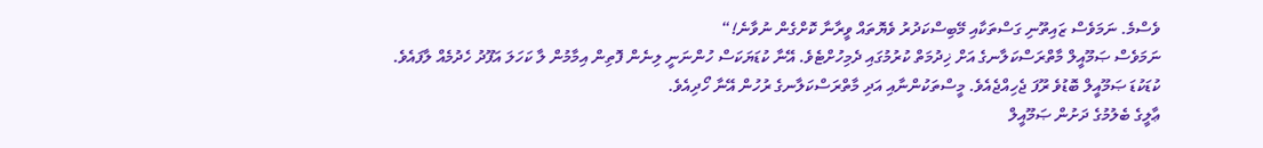ވެސްމެ. ނަމަވެސް ޒައިތޫނި ގަސްތަކާއި މޭބިސްކަދުރު ވެޔޮތައް ވީރާނާ ކޮށްގެން ނުވާނެ!“
ނަމަވެސް ޞަމޫއީލް މާތްރަސްކަލާނގެ އަށް ޚިދުމަތް ކުރުމުގައި ދެމިހުށްޓެވެ. އޭނާ ކުޑަޔަކަސް ހުންނަނީ ލިނެން ފޮތިން އިމާމުން ލާ ކަހަލަ އަފޫދު ހެދުމެއް ލާފައެވެ.
ކުޑަކުޑަ ޞަމޫއީލް ބޮޑުވެ ރޫފަ ޖެހިއްޖެއެވެ. މީސްތަކުންނާއި އަދި މާތްރަސްކަލާނގެ ރުހުން އޭނާ ހޯދިއެވެ.
ޢާލީގެ ބެލުމުގެ ދަށުން ޞަމޫއީލް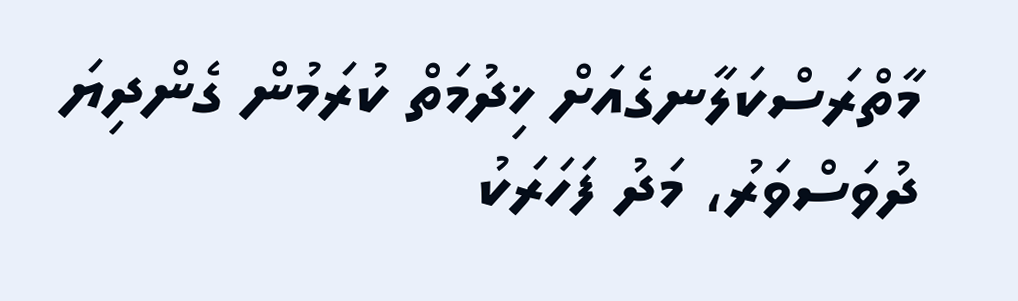މާތްރަސްކަލާނގެއަށް ޚިދުމަތް ކުރަމުން ގެންދިޔަ ދުވަސްވަރު، މަދު ފަހަރަކު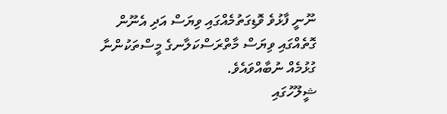ނޫނީ ފާޅުވެ ވޮޑިގަތުމެއްގައި ވިޔަސް އަދި އެނޫން ގޮތެއްގައި ވިޔަސް މާތްރަސްކަލާނގެ މީސްތަކުންނާ ގުޅުމެއް ނުބާއްވައެވެ.
ޝީލޫހުގައި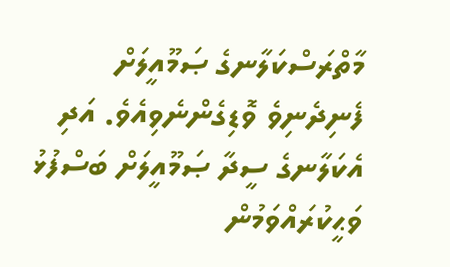މާތްރަސްކަލާނގެ ޞަމޫއީލަށް ފެނިދެނިވެ ވޮޑިގެންނެވިއެވެ. އަދި އެކަލާނގެ ސީދާ ޞަމޫއީލަށް ބަސްފުޅު ވަޙީކުރައްވަމުން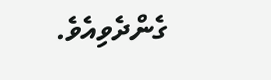ގެންދެވިއެވެ.